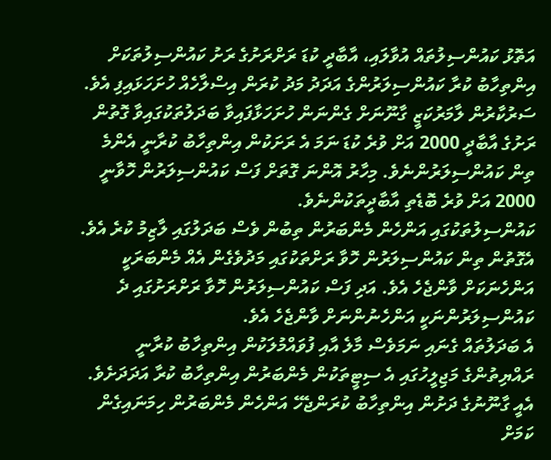އަތޮޅު ކައުންސިލުތައް އުވާލައި، އާބާދީ ކުޑަ ރަށްރަށުގެ ރަށު ކައުންސިލުތަކަށް އިންތިހާބު ކުރާ ކައުންސިލަރުންގެ އަދަދު މަދު ކުރަން އިސްލާހެއް ހުށަހަޅައިފި އެވެ.
ސަރުކާރުން ލާމަރުކަޒީ ގާނޫނަށް ގެންނަން ހުށަހަޅާފައިވާ ބަދަލުތަކުގައިވާ ގޮތުން ރަށުގެ އާބާދީ 2000 އަށް ވުރެ ކުޑަ ނަމަ އެ ރަށަކުން އިންތިހާބު ކުރާނީ އެންމެ ތިން ކައުންސިލަރުންނެވެ. މިހާރު އޮންނަ ގޮތަށް ފަސް ކައުންސިލަރުން ހޮވާނީ 2000 އަށް ވުރެ ބޮޑެތި އާބާދީތަކުންނެވެ.
ކައުންސިލުތަކުގައި އަންހެން މެންބަރުން ތިބުން ވެސް ބަދަލުގައި ލާޒިމު ކުރެ އެވެ. އެގޮތުން ތިން ކައުންސިލަރުން ހޮވާ ރަށްތަކުގައި މަދުވެގެން އެއް މެންބަރަކީ އަންހެނަކަށް ވާންޖެހެ އެވެ. އަދި ފަސް ކައުންސިލަރުން ހޮވާ ރަށްރަށުގައި ދެ ކައުންސިލަރުންނަކީ އަންހެނުންނަށް ވާންޖެހެ އެވެ.
އެ ބަދަލުތައް ގެނައި ނަމަވެސް މާލެ އާއި ފުވައްމުލަކުން އިންތިހާބު ކުރާނީ ރައްޔިތުންގެ މަޖިލީހުގައި އެ ސިޓީތަކުން މެންބަރުން އިންތިހާބު ކުރާ އަދަދަށެވެ. އެއީ ގާނޫނުގެ ދަށުން އިންތިހާބު ކުރަންޖެހޭ އަންހެން މެންބަރުން ހިމަނައިގެން ކަމަށް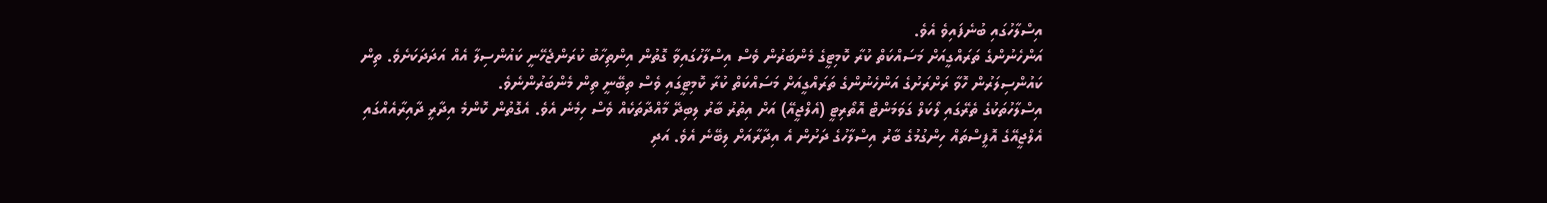އިސްލާހުގައި ބުނެފައިވެ އެވެ.
އަންހެނުންގެ ތަރައްގީއަށް މަސައްކަތް ކުރާ ކޮމިޓީގެ މެންބަރުން ވެސް އިސްލާހުގައިވާ ގޮތުން އިންތިހާބު ކުރަންޖެހޭނީ ކައުންސިލާ އެއް އަދަދަކަށެވެ. ތިން ކައުންސިލަރުން ހޮވާ ރަށްރަށުގެ އަންހެނުންގެ ތަރައްގީއަށް މަސައްކަތް ކުރާ ކޮމިޓީގައި ވެސް ތިބޭނީ ތިން މެންބަރުންނެވެ.
އިސްލާހުތަކުގެ ތެރޭގައި ލޯކަލް ގަވަމަންޓް އޮތޯރިޓީ (އެލްޖީއޭ) އަށް އިތުރު ބާރު ލިބިދޭ މާއްދާތަކެއް ވެސް ހިމެނެ އެވެ. އެގޮތުން ކޮންމެ އިދާރީ ދާއިރާއެއްގައި އެލްޖީއޭގެ އޮފީސްތައް ހިންގުމުގެ ބާރު އިސްލާހުގެ ދަށުން އެ އިދާރާއަށް ލިބޭނެ އެވެ. އަދި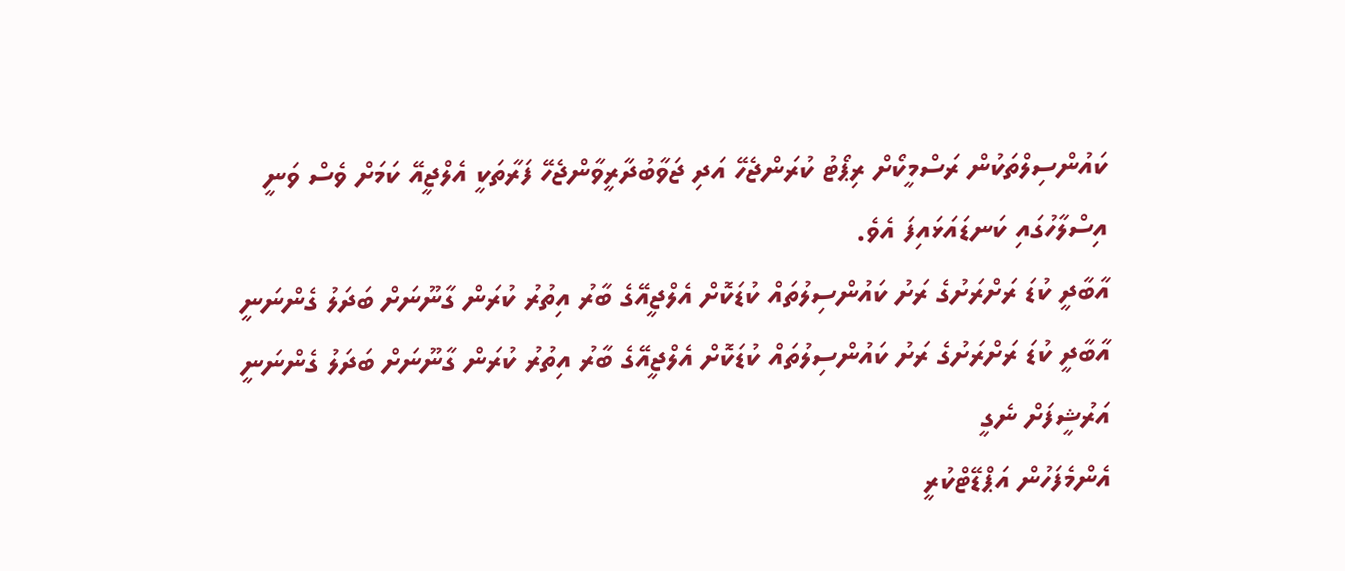ކައުންސިލްތަކުން ރަސްމީކޯށް ރިޕޯޓު ކުރަންޖެހޭ އަދި ޖަވާބުދާރީވާންޖެހޭ ފަރާތަކީ އެލްޖީއޭ ކަމަށް ވެސް ވަނީ އިސްލާހުގައި ކަނޑައަޅައިފަ އެވެ.
އާބާދީ ކުޑަ ރަށްރަށުގެ ރަށު ކައުންސިލުތައް ކުޑަކޮށް އެލްޖީއޭގެ ބާރު އިތުރު ކުރަން ގާނޫނަށް ބަދަލު ގެންނަނީ އާބާދީ ކުޑަ ރަށްރަށުގެ ރަށު ކައުންސިލުތައް ކުޑަކޮށް އެލްޖީއޭގެ ބާރު އިތުރު ކުރަން ގާނޫނަށް ބަދަލު ގެންނަނީ
އަރުޝީފަށް ނެގީ
އެންމެފަހުން އަޕްޑޭޓްކުރީ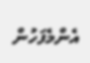އެންމެފަހުން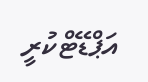އަޕްޑޭޓްކުރީ